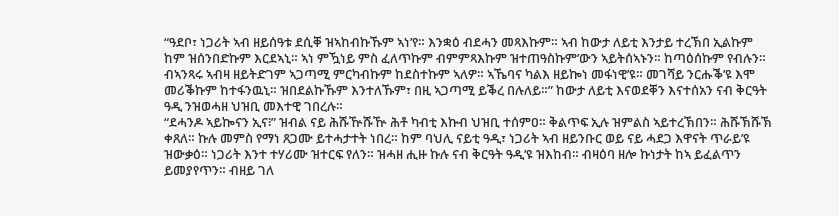“ዓደቦ፣ ነጋሪት ኣብ ዘይሰዓቱ ደሲቐ ዝኣከብኩኹም ኣነ’የ። እንቋዕ ብደሓን መጻእኩም። ኣብ ከውታ ለይቲ እንታይ ተረኽበ ኢልኩም ከም ዝሰንበድኩም እርደኣኒ። ኣነ ምዃነይ ምስ ፈለጥኩም ብምምጻእኩም ዝተጠዓስኩም’ውን ኣይትሰኣኑን። ከጣዕሰኩም የብሉን። ብኣንጻሩ ኣብዛ ዘይትድገም ኣጋጣሚ ምርካብኩም ከደስተኩም ኣለዎ። ኣኼባና ካልእ ዘይኰነ መፋነዊ’ዩ። መገሻይ ንርሑቕ’ዩ እሞ መሪቕኩም ከተፋንዉኒ። ዝበደልኩኹም እንተለኹም፣ በዚ ኣጋጣሚ ይቕረ በሉለይ።” ከውታ ለይቲ እናወደቐን እናተሰአን ናብ ቅርዓት ዓዲ ንዝወሓዘ ህዝቢ መእተዊ ገበረሉ።
“ደሓንዶ ኣይኰናን ኢና፧” ዝብል ናይ ሕሹዅሹዅ ሕቶ ካብቲ እኩብ ህዝቢ ተሰምዐ። ቅልጥፍ ኢሉ ዝምልስ ኣይተረኽበን። ሕሹኽሹኽ ቀጸለ። ኩሉ መምስ የማነ ጸጋሙ ይተሓታተት ነበረ። ከም ባህሊ ናይቲ ዓዲ፣ ነጋሪት ኣብ ዘይንቡር ወይ ናይ ሓደጋ እዋናት ጥራይ’ዩ ዝውቃዕ። ነጋሪት እንተ ተሃሪሙ ዝተርፍ የለን። ዝሓዘ ሒዙ ኩሉ ናብ ቅርዓት ዓዲ’ዩ ዝእከብ። ብዛዕባ ዘሎ ኩነታት ከኣ ይፈልጥን ይመያየጥን። ብዘይ ገለ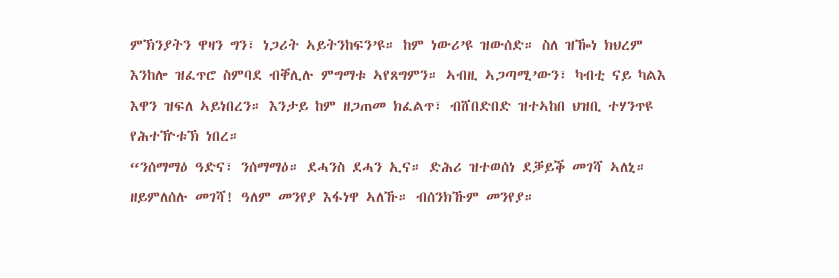ምኽንያትን ዋዛን ግን፣ ነጋሪት ኣይትንከፍን’ዩ። ከም ነውሪ’ዩ ዝውሰድ። ስለ ዝዀነ ክህረም እንከሎ ዝፈጥሮ ስምባደ ብቐሊሉ ምግማቱ ኣየጸግምን። ኣብዚ ኣጋጣሚ’ውን፣ ካብቲ ናይ ካልእ እዋን ዝፍለ ኣይነበረን። እንታይ ከም ዘጋጠመ ክፈልጥ፣ ብሸበድበድ ዝተኣከበ ህዝቢ ተሃንጥዩ የሕተዅቱኽ ነበረ።
“ንሰማማዕ ዓድና፣ ንሰማማዕ። ደሓንስ ደሓን ኢና። ድሕሪ ዝተወሰነ ደቓይቕ መገሻ ኣለኒ። ዘይምለሰሉ መገሻ! ዓለም መንየያ እፋነዋ ኣለኹ። ብሰንክኹም መንየያ።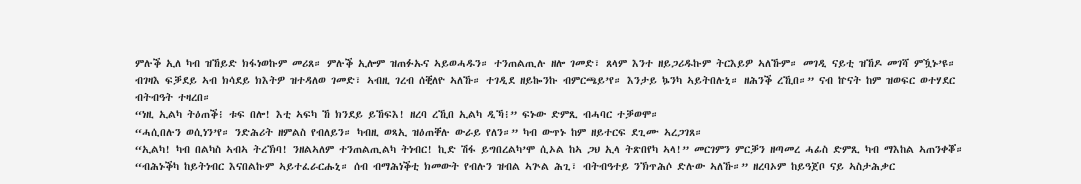ምሉቕ ኢለ ካብ ዝኸይድ ክፋነወኩም መሪጸ። ምሉቕ ኢሎም ዝጠፉኡና ኣይወሓዱን። ተንጠልጢሉ ዘሎ ገመድ፣ ጸላም እንተ ዘይጋሪዱኩም ትርእይዎ ኣለኹም። መገዲ ናይቲ ዝኸዶ መገሻ ምዃኑ’ዩ። ብገዛእ ፍቓደይ ኣብ ክሳደይ ክእትዎ ዝተዳለወ ገመድ፣ ኣብዚ ገረብ ሰቒለዮ ኣለኹ። ተገዲደ ዘይኰንኩ ብምርጫይ’የ። እንታይ ኴንካ ኣይትበሉኒ። ዘሕንቕ ረኺበ።” ናብ ኵናት ከም ዝወፍር ወተሃደር ብትብዓት ተዛረበ።
“ነዚ ኢልካ ትዕጠቕ፧ ቱፍ በሎ! እቲ ኣፍካ ኸ ክንደይ ይኸፍእ! ዘረባ ረኺበ ኢልካ ዲኻ፧” ፍኑው ድምጺ ብሓባር ተቓወሞ።
“ሓሲበሉን ወሲነን’የ። ንድሕሪት ዘምልስ የብለይን። ካብዚ ወጻኢ ዝዕጠቐሉ ውራይ የለን።” ካብ ውጥኑ ከም ዘይተርፍ ደጊሙ ኣረጋገጸ።
“ኢልካ! ካብ በልካስ ኣብኣ ትረኽባ! ንዘልኣለም ተንጠልጢልካ ትነብር! ኪድ ሽፋ ይግበረልካ’ሞ ሲኦል ከኣ ጋህ ኢላ ትጽበየካ ኣላ!” መርገምን ምርቓን ዘጣመረ ሓፊስ ድምጺ ካብ ማእከል ኣጠንቀቖ።
“ብሕኑቕካ ከይትነብር እናበልኩም ኣይተፈራርሑኒ። ሰብ ብማሕነቕቲ ክመውት የብሉን ዝብል ኣጕል ሕጊ፣ ብትብዓተይ ንኽጥሕሶ ድሉው ኣለኹ።” ዘረባኦም ከይዓጀቦ ናይ ኣስታሕቃር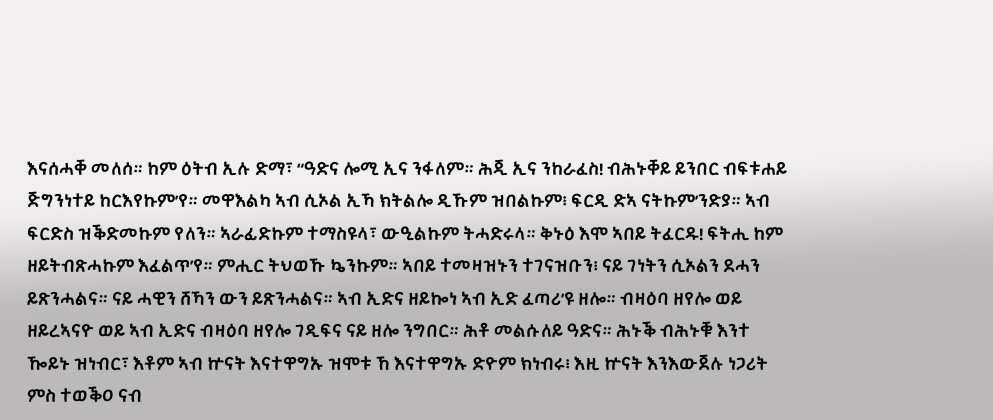እናሰሓቐ መለሰ። ከም ዕትብ ኢሉ ድማ፣ “ዓድና ሎሚ ኢና ንፋለም። ሕጂ ኢና ንከራፈስ! ብሕኑቐይ ይንበር ብፍቱሐይ ጅግንነተይ ከርእየኩም’የ። መዋእልካ ኣብ ሲኦል ኢኻ ክትልሎ ዲኹም ዝበልኩም፧ ፍርዲ ድኣ ናትኩም’ንድያ። ኣብ ፍርድስ ዝቕድመኩም የለን። ኣራፊድኩም ተማስዩላ፣ ውዒልኩም ትሓድሩላ። ቅኑዕ እሞ ኣበይ ትፈርዱ! ፍትሒ ከም ዘይትብጽሓኩም እፈልጥ’የ። ምሒር ትህወኹ ኴንኩም። ኣበይ ተመዛዝኑን ተገናዝቡን፧ ናይ ገነትን ሲኦልን ደሓን ይጽንሓልና። ናይ ሓዊን ሸኻን ውን ይጽንሓልና። ኣብ ኢድና ዘይኰነ ኣብ ኢድ ፈጣሪ’ዩ ዘሎ። ብዛዕባ ዘየሎ ወይ ዘይረኣናዮ ወይ ኣብ ኢድና ብዛዕባ ዘየሎ ገዲፍና ናይ ዘሎ ንግበር። ሕቶ መልሱለይ ዓድና። ሕኑቕ ብሕኑቑ እንተ ዀይኑ ዝነብር፣ እቶም ኣብ ኵናት እናተዋግኡ ዝሞቱ ኸ እናተዋግኡ ድዮም ክነብሩ፧ እዚ ኵናት እንእውጀሉ ነጋሪት ምስ ተወቕዐ ናብ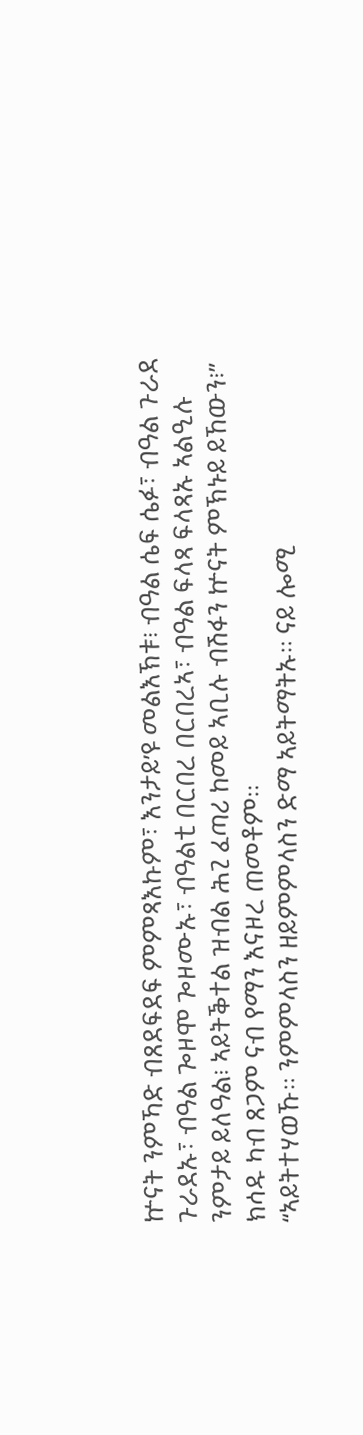ኵናት ንምኻድ ብጸደፍደፍ ምምጻእኩም፣ እንታይ’ዩ መልእኽቱ፧ ብዓል ሴፍ ሴፉ፣ ብዓል ጉራደ ጉራደኡ፣ ብዓል ጐዞሞ ጐዞሙኡ፣ ብዓልቲ በርበረ በርበረኣ፣ ብዓል ፍላጻ ፍላጻኡ ኣልዒሉ ንምታይ ይለዓል፧ ኣይትቕተል ዝብል ሕጊ ፈጣሪ ከመይ ኣቢሉ ብሽፋን ኵናት ምኽኑይ ይኸውን፧” ክሳዱ ካብ ጸጋም ናብ የማን እናዞረ ጠመቶም።
“ኣይትተሃወኹ። ንምምላስን ዘይምምላስን ድማ ኣይትማትኡ። ናይ ሎሚ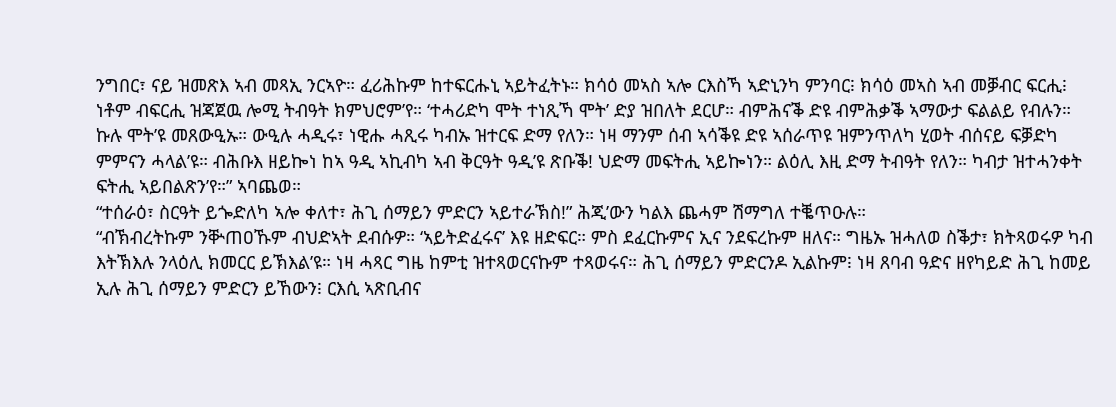ንግበር፣ ናይ ዝመጽእ ኣብ መጻኢ ንርኣዮ። ፈሪሕኩም ከተፍርሑኒ ኣይትፈትኑ። ክሳዕ መኣስ ኣሎ ርእስኻ ኣድኒንካ ምንባር፧ ክሳዕ መኣስ ኣብ መቓብር ፍርሒ፧ ነቶም ብፍርሒ ዝጃጀዉ ሎሚ ትብዓት ክምህሮም’የ። ‘ተሓሪድካ ሞት ተነጺኻ ሞት’ ድያ ዝበለት ደርሆ። ብምሕናቕ ድዩ ብምሕቃቕ ኣማውታ ፍልልይ የብሉን። ኩሉ ሞት’ዩ መጸውዒኡ። ውዒሉ ሓዲሩ፣ ነዊሑ ሓጺሩ ካብኡ ዝተርፍ ድማ የለን። ነዛ ማንም ሰብ ኣሳቕዩ ድዩ ኣሰራጥዩ ዝምንጥለካ ሂወት ብሰናይ ፍቓድካ ምምናን ሓላል’ዩ። ብሕቡእ ዘይኰነ ከኣ ዓዲ ኣኪብካ ኣብ ቅርዓት ዓዲ’ዩ ጽቡቕ! ህድማ መፍትሒ ኣይኰነን። ልዕሊ እዚ ድማ ትብዓት የለን። ካብታ ዝተሓንቀት ፍትሒ ኣይበልጽን’የ።” ኣባጨወ።
“ተሰራዕ፣ ስርዓት ይጐድለካ ኣሎ ቀለተ፣ ሕጊ ሰማይን ምድርን ኣይተራኽስ!” ሕጂ’ውን ካልእ ጨሓም ሽማግለ ተቘጥዑሉ።
“ብኽብረትኩም ንቝጠዐኹም ብህድኣት ደብሱዎ። ‘ኣይትድፈሩና’ እዩ ዘድፍር። ምስ ደፈርኩምና ኢና ንደፍረኩም ዘለና። ግዜኡ ዝሓለወ ስቕታ፣ ክትጻወሩዎ ካብ እትኽእሉ ንላዕሊ ክመርር ይኽእል’ዩ። ነዛ ሓጻር ግዜ ከምቲ ዝተጻወርናኩም ተጻወሩና። ሕጊ ሰማይን ምድርንዶ ኢልኩም፧ ነዛ ጸባብ ዓድና ዘየካይድ ሕጊ ከመይ ኢሉ ሕጊ ሰማይን ምድርን ይኸውን፧ ርእሲ ኣጽቢብና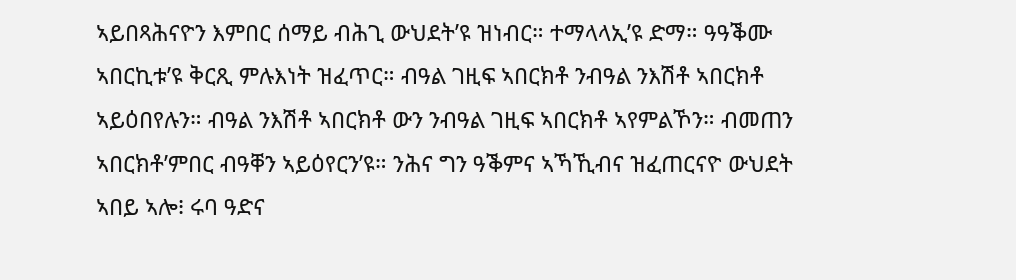ኣይበጻሕናዮን እምበር ሰማይ ብሕጊ ውህደት’ዩ ዝነብር። ተማላላኢ’ዩ ድማ። ዓዓቕሙ ኣበርኪቱ’ዩ ቅርጺ ምሉእነት ዝፈጥር። ብዓል ገዚፍ ኣበርክቶ ንብዓል ንእሽቶ ኣበርክቶ ኣይዕበየሉን። ብዓል ንእሽቶ ኣበርክቶ ውን ንብዓል ገዚፍ ኣበርክቶ ኣየምልኾን። ብመጠን ኣበርክቶ’ምበር ብዓቐን ኣይዕየርን’ዩ። ንሕና ግን ዓቕምና ኣኻኺብና ዝፈጠርናዮ ውህደት ኣበይ ኣሎ፧ ሩባ ዓድና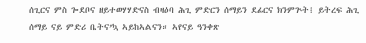ሰጊርና ምስ ጐደቦና ዘይተወሃሃድናስ ብዛዕባ ሕጊ ምድርን ሰማይን ደፊርና ክንምጕት፧ ይትረፍ ሕጊ ሰማይ ናይ ምድሪ ቤትና’ኳ ኣይከኣልናን። ኣየናይ ዓንቀጽ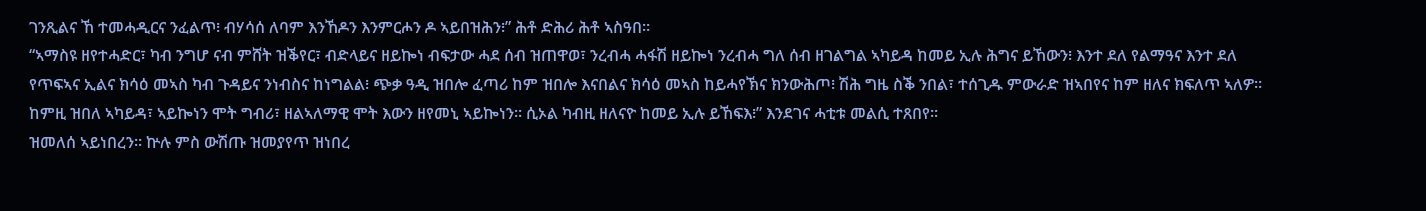ገንጺልና ኸ ተመሓዲርና ንፈልጥ፧ ብሃሳሰ ለባም እንኸዶን እንምርሖን ዶ ኣይበዝሕን፧” ሕቶ ድሕሪ ሕቶ ኣስዓበ።
“ኣማስዩ ዘየተሓድር፣ ካብ ንግሆ ናብ ምሸት ዝቕየር፣ ብድላይና ዘይኰነ ብፍታው ሓደ ሰብ ዝጠዋወ፣ ንረብሓ ሓፋሽ ዘይኰነ ንረብሓ ግለ ሰብ ዘገልግል ኣካይዳ ከመይ ኢሉ ሕግና ይኸውን፧ እንተ ደለ የልማዓና እንተ ደለ የጥፍኣና ኢልና ክሳዕ መኣስ ካብ ጉዳይና ንነብስና ከነግልል፧ ጭቃ ዓዲ ዝበሎ ፈጣሪ ከም ዝበሎ እናበልና ክሳዕ መኣስ ከይሓየኽና ክንውሕጦ፧ ሽሕ ግዜ ስቕ ንበል፣ ተሰጊዱ ምውራድ ዝኣበየና ከም ዘለና ክፍለጥ ኣለዎ። ከምዚ ዝበለ ኣካይዳ፣ ኣይኰነን ሞት ግብሪ፣ ዘልኣለማዊ ሞት እውን ዘየመኒ ኣይኰነን። ሲኦል ካብዚ ዘለናዮ ከመይ ኢሉ ይኸፍእ፧” እንደገና ሓቲቱ መልሲ ተጸበየ።
ዝመለሰ ኣይነበረን። ኵሉ ምስ ውሽጡ ዝመያየጥ ዝነበረ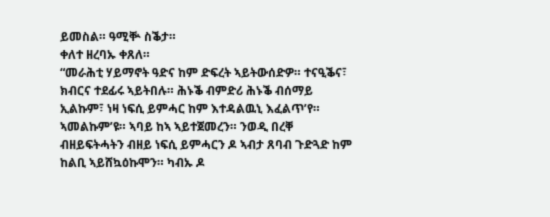ይመስል። ዓሚቝ ስቕታ።
ቀለተ ዘረባኡ ቀጸለ።
“መራሕቲ ሃይማኖት ዓድና ከም ድፍረት ኣይትውሰድዎ። ተናዒቕና፣ ክብርና ተደፊሩ ኣይትበሉ። ሕኑቕ ብምድሪ ሕኑቕ ብሰማይ ኢልኩም፣ ነዛ ነፍሲ ይምሓር ከም እተዳልዉኒ እፈልጥ’የ። ኣመልኩም’ዩ። ኣባይ ከኣ ኣይተጀመረን። ንወዲ በረቐ ብዘይፍትሓትን ብዘይ ነፍሲ ይምሓርን ዶ ኣብታ ጸባብ ጉድጓድ ከም ከልቢ ኣይሸኳዕኩሞን። ካብኡ ዶ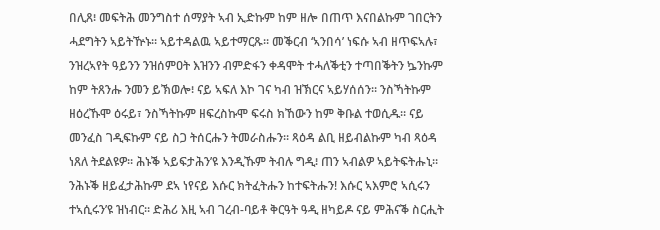በሊጸ፧ መፍትሕ መንግስተ ሰማያት ኣብ ኢድኩም ከም ዘሎ በጠጥ እናበልኩም ገበርትን ሓደግትን ኣይትዅኑ። ኣይተዳልዉ ኣይተማርጹ። መቕርብ ‘ኣንበሳ’ ነፍሱ ኣብ ዘጥፍኣሉ፣ ንዝረኣየት ዓይንን ንዝሰምዐት እዝንን ብምድፋን ቀዳሞት ተሓለቕቲን ተጣበቕትን ኴንኩም ከም ትጸንሑ ንመን ይኽወሎ፧ ናይ ኣፍለ እኮ ገና ካብ ዝኽርና ኣይሃሰሰን። ንስኻትኩም ዘዕረኹሞ ዕሩይ፣ ንስኻትኩም ዘፍረስኩሞ ፍሩስ ክኸውን ከም ቅቡል ተወሲዱ። ናይ መንፈስ ገዲፍኩም ናይ ስጋ ትሰርሑን ትመራስሑን። ጻዕዳ ልቢ ዘይብልኩም ካብ ጻዕዳ ነጸለ ትደልዩዎ። ሕኑቕ ኣይፍታሕን’ዩ እንዲኹም ትብሉ ግዲ፧ ጠን ኣብልዎ ኣይትፍትሑኒ። ንሕኑቕ ዘይፈታሕኩም ደኣ ነየናይ እሱር ክትፈትሑን ከተፍትሑን! እሱር ኣእምሮ ኣሲሩን ተኣሲሩን’ዩ ዝነብር። ድሕሪ እዚ ኣብ ገረብ-ባይቶ ቅርዓት ዓዲ ዘካይዶ ናይ ምሕናቕ ስርሒት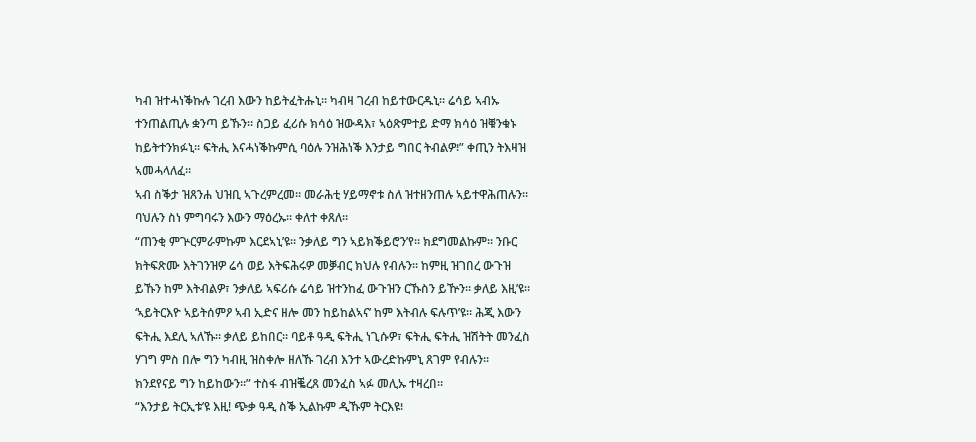ካብ ዝተሓነቕኩሉ ገረብ እውን ከይትፈትሑኒ። ካብዛ ገረብ ከይተውርዱኒ። ሬሳይ ኣብኡ ተንጠልጢሉ ቋንጣ ይኹን። ስጋይ ፈሪሱ ክሳዕ ዝውዳእ፣ ኣዕጽምተይ ድማ ክሳዕ ዝቑንቁኑ ከይትተንክፉኒ። ፍትሒ እናሓነቕኩምሲ ባዕሉ ንዝሕነቕ እንታይ ግበር ትብልዎ፧” ቀጢን ትእዛዝ ኣመሓላለፈ።
ኣብ ስቕታ ዝጸንሐ ህዝቢ ኣጉረምረመ። መራሕቲ ሃይማኖቱ ስለ ዝተዘንጠሉ ኣይተዋሕጠሉን። ባህሉን ስነ ምግባሩን እውን ማዕረኡ። ቀለተ ቀጸለ።
“ጠንቂ ምጕርምራምኩም እርደኣኒ’ዩ። ንቃለይ ግን ኣይክቕይሮን’የ። ክደግመልኩም። ንቡር ክትፍጽሙ እትገንዝዎ ሬሳ ወይ እትፍሕሩዎ መቓብር ክህሉ የብሉን። ከምዚ ዝገበረ ውጉዝ ይኹን ከም እትብልዎ፣ ንቃለይ ኣፍሪሱ ሬሳይ ዝተንከፈ ውጉዝን ርኹስን ይዅን። ቃለይ እዚ’ዩ። ‘ኣይትርእዮ ኣይትሰምዖ ኣብ ኢድና ዘሎ መን ከይከልኣና’ ከም እትብሉ ፍሉጥ’ዩ። ሕጂ እውን ፍትሒ እደሊ ኣለኹ። ቃለይ ይከበር። ባይቶ ዓዲ ፍትሒ ነጊሱዎ፣ ፍትሒ ፍትሒ ዝሽትት መንፈስ ሃገግ ምስ በሎ ግን ካብዚ ዝስቀሎ ዘለኹ ገረብ እንተ ኣውረድኩምኒ ጸገም የብሉን። ክንደየናይ ግን ከይከውን።” ተስፋ ብዝቘረጸ መንፈስ ኣፉ መሊኡ ተዛረበ።
“እንታይ ትርኢቱ’ዩ እዚ! ጭቃ ዓዲ ስቕ ኢልኩም ዲኹም ትርእዩ፧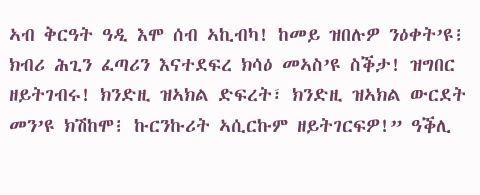ኣብ ቅርዓት ዓዲ እሞ ሰብ ኣኪብካ! ከመይ ዝበሉዎ ንዕቀት’ዩ፧ ክብሪ ሕጊን ፈጣሪን እናተደፍረ ክሳዕ መኣስ’ዩ ስቕታ! ዝግበር ዘይትገብሩ! ክንድዚ ዝኣክል ድፍረት፣ ክንድዚ ዝኣክል ውርደት መን’ዩ ክሽከሞ፧ ኩርንኩሪት ኣሲርኩም ዘይትገርፍዎ!” ዓቕሊ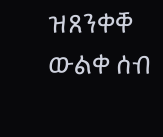ዝጸንቀቐ ውልቀ ሰብ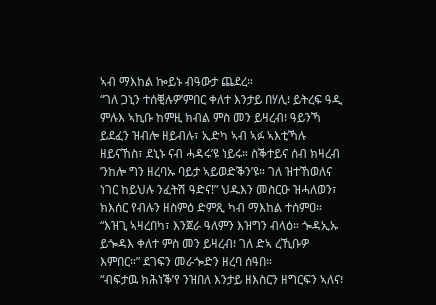ኣብ ማእከል ኰይኑ ብዓውታ ጨደረ።
“ገለ ጋኒን ተሰቒሉዎ’ምበር ቀለተ እንታይ በሃሊ፧ ይትረፍ ዓዲ ምሉእ ኣኪቡ ከምዚ ክብል ምስ መን ይዛረብ፧ ዓይንኻ ይደፈን ዝብሎ ዘይብሉ፣ ኢድካ ኣብ ኣፉ ኣእቲኻሉ ዘይናኸስ፣ ደኒኑ ናብ ሓዳሩ’ዩ ነይሩ። ስቕተይና ሰብ ክዛረብ ’ንከሎ ግን ዘረባኡ ባይታ ኣይወድቕን’ዩ። ገለ ዝተኸወለና ነገር ከይህሉ ንፈትሽ ዓድና!” ህዱእን መስርዑ ዝሓለወን፣ ክእሰር የብሉን ዘስምዕ ድምጺ ካብ ማእከል ተሰምዐ።
“እዝጊ ኣዛረበካ፣ እንጀራ ዓለምን እዝግን ብላዕ። ጐዳኢኡ ይጐዳእ ቀለተ ምስ መን ይዛረብ፧ ገለ ድኣ ረኺቡዎ እምበር።” ደገፍን መራጐድን ዘረባ ሰዓበ።
“ብፍታዉ ክሕነቕ’የ ንዝበለ እንታይ ዘእስርን ዘግርፍን ኣለና፧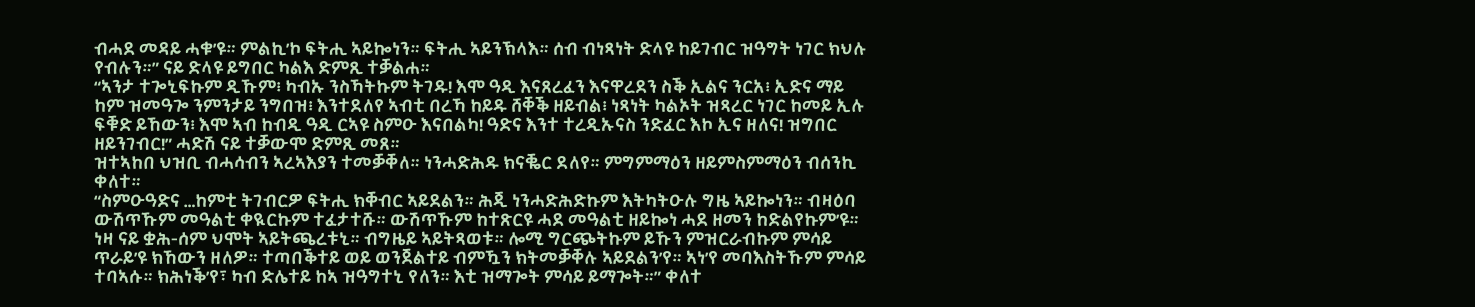ብሓደ መዳይ ሓቁ’ዩ። ምልኪ’ኮ ፍትሒ ኣይኰነን። ፍትሒ ኣይንኽላእ። ሰብ ብነጻነት ድላዩ ከይገብር ዝዓግት ነገር ክህሉ የብሉን።” ናይ ድላዩ ይግበር ካልእ ድምጺ ተቓልሐ።
“ኣንታ ተጐኒፍኩም ዲኹም፧ ካብኡ ንስኻትኩም ትገዱ! እሞ ዓዲ እናጸረፈን እናዋረደን ስቕ ኢልና ንርአ፧ ኢድና ማይ ከም ዝመዓጐ ንምንታይ ንግበዝ፧ እንተደለየ ኣብቲ በረኻ ከይዱ ሸቐቕ ዘይብል፧ ነጻነት ካልኦት ዝጻረር ነገር ከመይ ኢሉ ፍቑድ ይኸውን፧ እሞ ኣብ ከብዲ ዓዲ ርኣዩ ስምዑ እናበልካ! ዓድና እንተ ተረዲኡናስ ንድፈር እኮ ኢና ዘለና! ዝግበር ዘይንገብር!” ሓድሽ ናይ ተቓውሞ ድምጺ መጸ።
ዝተኣከበ ህዝቢ ብሓሳብን ኣረኣእያን ተመቓቐለ። ነንሓድሕዱ ክናቘር ደለየ። ምግምማዕን ዘይምስምማዕን ብሰንኪ ቀለተ።
“ስምዑዓድና …ከምቲ ትገብርዎ ፍትሒ ክቐብር ኣይደልን። ሕጂ ነንሓድሕድኩም እትካትዑሉ ግዜ ኣይኰነን። ብዛዕባ ውሽጥኹም መዓልቲ ቀዪርኩም ተፈታተሹ። ውሽጥኹም ከተጽርዩ ሓደ መዓልቲ ዘይኰነ ሓደ ዘመን ከድልየኩም’ዩ። ነዛ ናይ ቋሕ-ሰም ህሞት ኣይትጫረቱኒ። ብግዜይ ኣይትጻወቱ። ሎሚ ግርጭትኩም ይኹን ምዝርራብኩም ምሳይ ጥራይ’ዩ ክኸውን ዘለዎ። ተጣበቕተይ ወይ ወንጀልተይ ብምዃን ክትመቓቐሉ ኣይደልን’የ። ኣነ’የ መባእስትኹም ምሳይ ተባኣሱ። ክሕነቕ’የ፣ ካብ ድሌተይ ከኣ ዝዓግተኒ የለን። እቲ ዝማጐት ምሳይ ይማጐት።” ቀለተ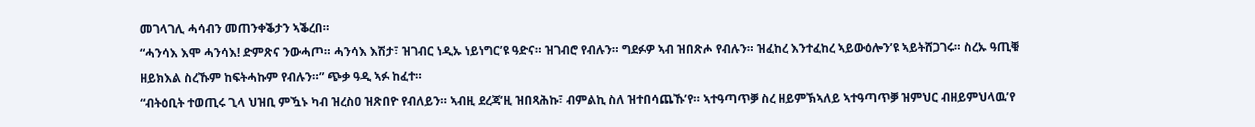መገላገሊ ሓሳብን መጠንቀቕታን ኣቕረበ።
“ሓንሳእ እሞ ሓንሳእ! ድምጽና ንውሓጦ። ሓንሳእ እሽታ፣ ዝገብር ነዲኡ ነይነግር’ዩ ዓድና። ዝገብሮ የብሉን። ግደፉዎ ኣብ ዝበጽሖ የብሉን። ዝፈከረ እንተፈከረ ኣይውዕሎን’ዩ ኣይትሸጋገሩ። ስረኡ ዓጢቑ ዘይክእል ስረኹም ከፍትሓኩም የብሉን።” ጭቃ ዓዲ ኣፉ ከፈተ።
“ብትዕቢት ተወጢሩ ጊላ ህዝቢ ምዃኑ ካብ ዝረስዐ ዝጽበዮ የብለይን። ኣብዚ ደረጃ’ዚ ዝበጻሕኩ፣ ብምልኪ ስለ ዝተበሳጨኹ’የ። ኣተዓጣጥቓ ስረ ዘይምኽኣለይ ኣተዓጣጥቓ ዝምህር ብዘይምህላዉ’የ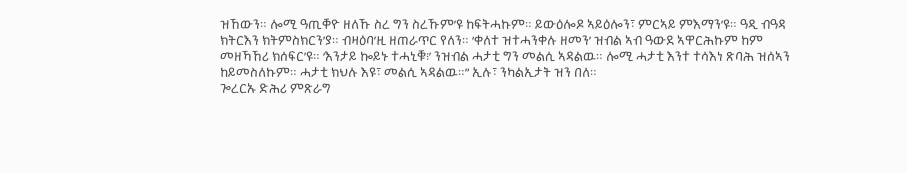ዝኸውን። ሎሚ ዓጢቐዮ ዘለኹ ስረ ግን ስረኹም’ዩ ከፍትሓኩም። ይውዕሎዶ ኣይዕሎን፣ ምርኣይ ምእማን’ዩ። ዓዲ ብዓዳ ክትርእን ክትምስክርን’ያ። ብዛዕባ’ዚ ዘጠራጥር የለን። ‘ቀለተ ዝተሓንቀሉ ዘመን’ ዝብል ኣብ ዓውደ ኣዋርሕኩም ከም መዘኻኸሪ ክሰፍር’ዩ። ‘እንታይ ኰይኑ ተሓኒቑ፧’ ንዝብል ሓታቲ ግን መልሲ ኣዳልዉ። ሎሚ ሓታቲ እንተ ተሳእነ ጽባሕ ዝሰኣን ከይመስለኩም። ሓታቲ ክህሉ እዩ፣ መልሲ ኣዳልዉ።” ኢሉ፣ ንካልኢታት ዝን በለ።
ጐረርኡ ድሕሪ ምጽራግ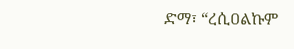ድማ፣ “ረሲዐልኩም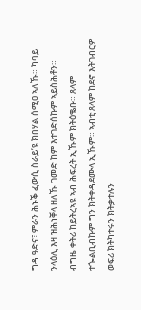ግዳ ዓድና፣ ምራን ሕኑቕ ፈውሲ ስራይ’ዩ ክበሃል ሰሚዐ ኣለኹ። ካባይ ንላዕሊ እዛ ዝሕነቐላ ዘለኹ ገመድ ከም እተገድሰኩም ኣይስሕቶን። ብግዜ ቀትሪ ከይትረኣዩ ኣብ ሕፍረት ኢኹም ክትዕቈቡ። ጸላም ተጐልቢብኩም ግን ክትቀዳደሙላ ኢኹም። ኣብቲ ጸላም ከደኖ እትገብርዎ ወፍሪ ክትካተሩን ክትቃተሉን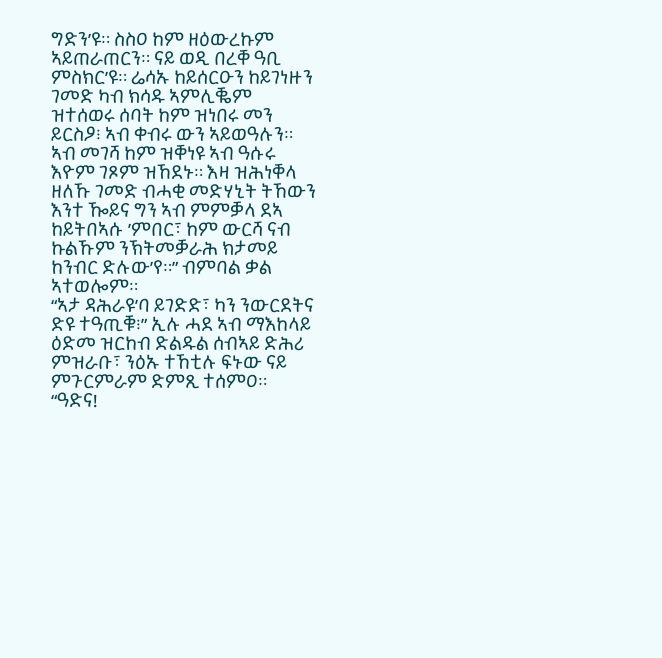ግድን’ዩ። ስስዐ ከም ዘዕውረኩም ኣይጠራጠርን። ናይ ወዲ በረቐ ዓቢ ምስክር’ዩ። ሬሳኡ ከይሰርዑን ከይገነዙን ገመድ ካብ ክሳዱ ኣምሊቘም ዝተሰወሩ ሰባት ከም ዝነበሩ መን ይርስዖ፧ ኣብ ቀብሩ ውን ኣይወዓሉን። ኣብ መገሻ ከም ዝቐነዩ ኣብ ዓሱሩ እዮም ገጾም ዝኸደኑ። እዛ ዝሕነቐላ ዘለኹ ገመድ ብሓቂ መድሃኒት ትኸውን እንተ ዀይና ግን ኣብ ምምቓላ ደኣ ከይትበኣሱ ’ምበር፣ ከም ውርሻ ናብ ኩልኹም ንኽትመቓራሕ ክታመይ ከንብር ድሉው’የ።” ብምባል ቃል ኣተወሎም።
“ኣታ ዳሕራዩ’ባ ይገድድ፣ ካን ንውርደትና ድዩ ተዓጢቑ፧” ኢሉ ሓደ ኣብ ማእከላይ ዕድመ ዝርከብ ድልዱል ሰብኣይ ድሕሪ ምዝራቡ፣ ንዕኡ ተኸቲሉ ፍኑው ናይ ምጉርምራም ድምጺ ተሰምዐ።
“ዓድና!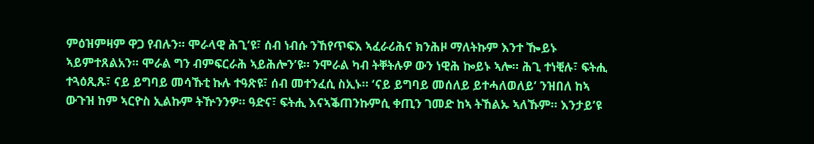ምዕዝምዛም ዋጋ የብሉን። ሞራላዊ ሕጊ’ዩ፣ ሰብ ነብሱ ንኸየጥፍእ ኣፈራሪሕና ክንሕዞ ማለትኩም እንተ ዀይኑ ኣይምተጸልአን። ሞራል ግን ብምፍርራሕ ኣይሕሎን’ዩ። ንሞራል ካብ ትቐትሉዎ ውን ነዊሕ ኰይኑ ኣሎ። ሕጊ ተነቒሉ፣ ፍትሒ ተጓዕጺጹ፣ ናይ ይግባይ መሳኹቲ ኩሉ ተዓጽዩ፣ ሰብ መተንፈሲ ስኢኑ። ‘ናይ ይግባይ መሰለይ ይተሓለወለይ’ ንዝበለ ከኣ ውጉዝ ከም ኣርዮስ ኢልኩም ትዅንንዎ። ዓድና፣ ፍትሒ እናኣቕጠንኩምሲ ቀጢን ገመድ ከኣ ትኸልኡ ኣለኹም። እንታይ’ዩ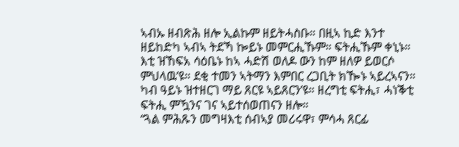ኣብኡ ዘብጽሕ ዘሎ ኢልኩም ዘይትሓስቡ። በዚኣ ኪድ እንተ ዘይከድካ ኣብኣ ትደኻ ኰይኑ መምርሒኹም። ፍትሒኹም ቀኒኑ። እቲ ዝኸፍአ ሳዕቤኑ ከኣ ሓድሽ ወለዶ ውን ከም ዘለዎ ይወርሶ ምህላዉ’ዩ። ደቂ ተመን ኣትማን እምበር ረጋቢት ክዀኑ ኣይረኣናን። ካብ ዓይኑ ዝተዘርገ ማይ ጸርዩ ኣይጸርን’ዩ። ዘረግቲ ፍትሒ፣ ሓነቕቲ ፍትሒ ምዃንና ገና ኣይተሰወጠናን ዘሎ።
“ጓል ምሕጹን መግዛእቲ ሰብኣያ መሪሩዋ፣ ምሳሓ ጸርፊ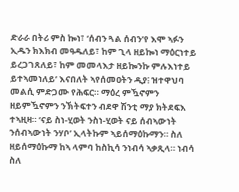ድራራ በትሪ ምስ ኰነ፣ ‘ሰብን ጓል ሰብን’የ እሞ ኣፉን ኢዱን ክእክብ መዓዱለይ፣ ከም ጊላ ዘይኰነ ማዕርነተይ ይረጋገጸለይ፣ ከም መመላእታ ዘይኰንኩ ምሉእነተይ ይተኣመነለይ’ እናበለት ኣየሰመዐትን ዲያ፧ ዝተዋህባ መልሲ ምድጋሙ የሕፍር። ማዕረ ምዃኖምን ዘይምዃኖምን ንኽትፍተን ብደዋ ሽንቲ ማያ ክትደፍእ ተኣዚዛ። ‘ናይ ስነ-ሂወት ንስነ-ሂወት ናይ ሰብኣውነት ንሰብኣውነት ንሃቦ’ ኢላትኩም ኣይሰማዕኩማን። ስለ ዘይሰማዕኩማ ከኣ ላምባ ከስኪሳ ንነብሳ ኣቃጺላ። ነብሳ ስለ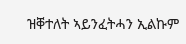ዝቐተለት ኣይንፈትሓን ኢልኩም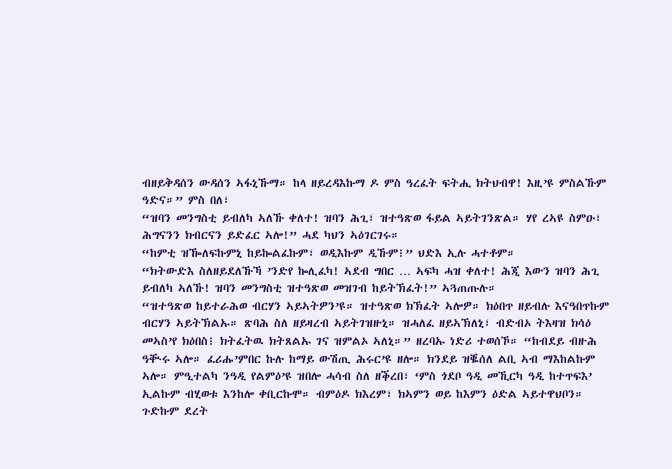ብዘይቅዳሰን ውዳሰን ኣፋኒኹማ። ከላ ዘይረዳእኩማ ዶ ምስ ዓረፈት ፍትሒ ክትህብዋ! እዚ’ዩ ምስልኹም ዓድና።” ምስ በለ፣
“ዝባን መንግስቲ ይብለካ ኣለኹ ቀለተ! ዝባን ሕጊ፣ ዝተዓጽወ ፋይል ኣይትገንጽል። ሃየ ረኣዩ ስምዑ፣ ሕግናንን ክብርናን ይድፈር ኣሎ!” ሓደ ካህን ኣዕገርገሩ።
“ከምቲ ዝዀለፍኩምኒ ከይኰልፈኩም፣ ወዲእኩም ዲኹም፧” ህድእ ኢሉ ሓተቶም።
“ክትውድእ ስለዘይደለኹኻ ’ንድየ ኰሊፈካ! ኣደብ ግበር … ኣፍካ ሓዝ ቀለተ! ሕጂ እውን ዝባን ሕጊ ይብለካ ኣለኹ! ዝባን መንግስቲ ዝተዓጽወ መዝገብ ከይትኽፈት!” ኣጓጠጡሉ።
“ዝተዓጽወ ከይተራሕወ ብርሃን ኣይኣትዎን’ዩ። ዝተዓጽወ ክኽፈት ኣሎዎ። ክዕበጥ ዘይብሉ እናዓበጥኩም ብርሃን ኣይትኽልኡ። ጽባሕ ስለ ዘይዛረብ ኣይትገዝዙኒ። ዝሓለፈ ዘይኣኽለኒ፣ ብድብኦ ትእዛዝ ክሳዕ መኣስ’የ ክዕበስ፧ ክትፈትዉ ክትጸልኡ ገና ዝምልኦ ኣለኒ።” ዘረባኡ ነድሪ ተወሰኾ። “ከብደይ ብዙሕ ዓቚሩ ኣሎ። ፈሪሑ’ምበር ኩሉ ከማይ ውሽጢ ሕሩር’ዩ ዘሎ። ክንደይ ዝቘሰለ ልቢ ኣብ ማእከልኩም ኣሎ። ምዒተልካ ንዓዲ የልምዕ’ዩ ዝበሎ ሓሳብ ስለ ዘቕረበ፣ ‘ምስ ጎደቦ ዓዲ መኺርካ ዓዲ ከተጥፍእ’ ኢልኩም ብሂወቱ እንከሎ ቀቢርኩሞ። ብምዕዶ ክእረም፣ ክኣምን ወይ ከእምን ዕድል ኣይተዋህቦን። ጉድኩም ደረት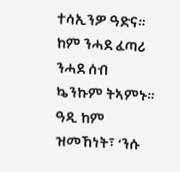ተሳኢንዎ ዓድና። ከም ንሓደ ፈጣሪ ንሓደ ሰብ ኴንኩም ትኣምኑ። ዓዲ ከም ዝመኸነት፣ ‘ንሱ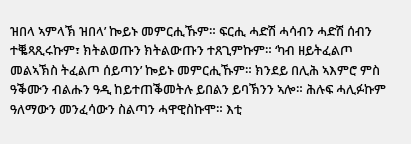ዝበላ ኣምላኽ ዝበላ’ ኰይኑ መምርሒኹም። ፍርሒ ሓድሽ ሓሳብን ሓድሽ ሰብን ተቘጻጺሩኩም፣ ክትልወጡን ክትልውጡን ተጸጊምኩም። ‘ካብ ዘይትፈልጦ መልኣኽስ ትፈልጦ ሰይጣን’ ኰይኑ መምርሒኹም። ክንደይ በሊሕ ኣእምሮ ምስ ዓቕሙን ብልሑን ዓዲ ከይተጠቕመትሉ ይበልን ይባኽንን ኣሎ። ሕሉፍ ሓሊፉኩም ዓለማውን መንፈሳውን ስልጣን ሓዋዊስኩሞ። እቲ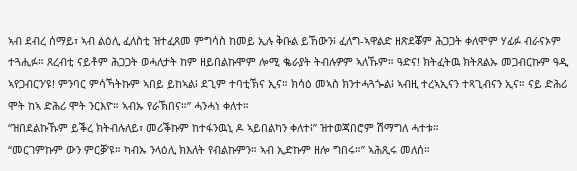ኣብ ደብረ ሰማይ፣ ኣብ ልዕሊ ፈለስቲ ዝተፈጸመ ምግሳስ ከመይ ኢሉ ቅቡል ይኸውን፧ ፈለግ-ኣዋልድ ዘጽደቖም ሕጋጋት ቀለሞም ሃፊፉ ብራናኦም ተጓሒፉ። ጸረብቲ ናይቶም ሕጋጋት ወሓለታት ከም ዘይበልኩሞም ሎሚ ቈራያት ትብሉዎም ኣለኹም። ዓድና! ክትፈትዉ ክትጸልኡ መጋብርኩም ዓዲ ኣየጋብርን’ዩ! ምንባር ምሳኻትኩም ኣበይ ይከኣል፧ ደጊም ተባቲኽና ኢና። ክሳዕ መኣስ ክንተሓጓጐል፧ ኣብዚ ተረኣኢናን ተጻጊብናን ኢና። ናይ ድሕሪ ሞት ከኣ ድሕሪ ሞት ንርእዮ። ኣብኡ የራኽበና።” ሓንሓነ ቀለተ።
“ዝበደልኩኹም ይቕረ ክትብሉለይ፣ መሪቕኩም ከተፋንዉኒ ዶ ኣይበልካን ቀለተ፧” ዝተወጃበሮም ሽማግለ ሓተቱ።
“መርገምኩም ውን ምርቓ’ዩ። ካብኡ ንላዕሊ ክእለት የብልኩምን። ኣብ ኢድኩም ዘሎ ግበሩ።” ኣሕጺሩ መለሰ።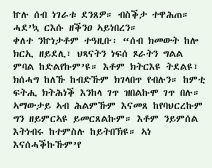ኵሉ ሰብ ነገራቱ ደንጸዎ። ብስቕታ ተዋሕጠ። ሓደ’ኳ ርእሱ ዘቕንዐ ኣይነበረን።
ቀለተ ንኵነታቶም ተዓዚቡ፡ “ሰብ ክመውት ከሎ ክርኢ ዘይደሊ፣ ህጻናትን ነፍሰ ጾራትን ግልል ምባል ከድልየኩም’ዩ። እቶም ክትርእዩ ትደልዩ፣ ክሰሓግ ከለኹ ከብድኹም ክገላበጥ የብሉን። ከምቲ ፍትሒ ክትሕነቕ እንከላ ገጥ ዝበልኩሞ ገጥ በሉ። ኣማውታይ ኣብ ሕልምኹም እናመጸ ከየባህርረኩም ግን ዘይምርኣዩ ይመርጸልኩም። እቶም ንይምሰል እትነብሩ ከተምስሉ ከይትበኽዩ። ኣነ እናሰሓቕኩኹም’የ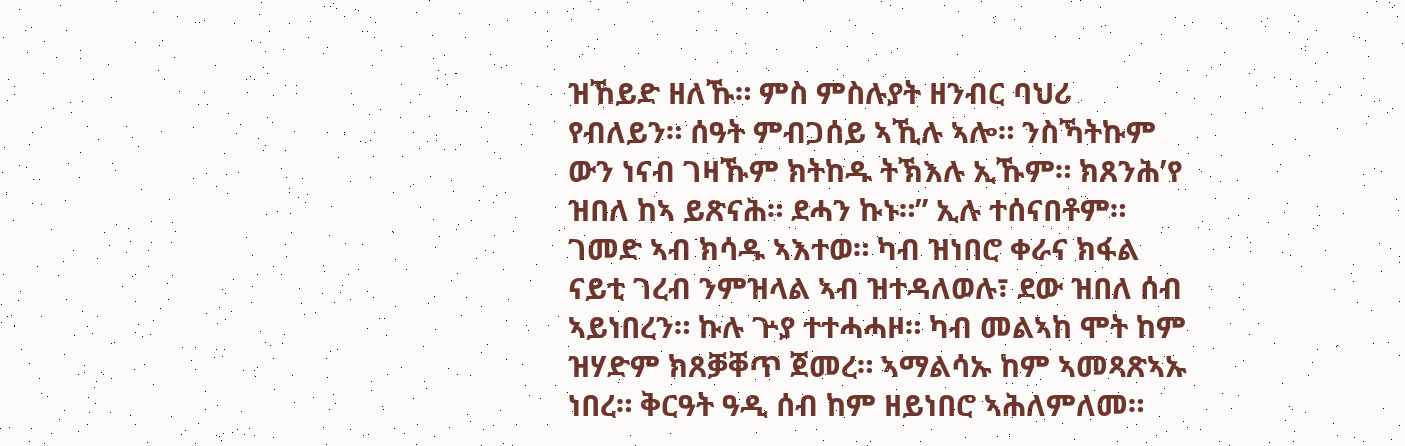ዝኸይድ ዘለኹ። ምስ ምስሉያት ዘንብር ባህሪ የብለይን። ሰዓት ምብጋሰይ ኣኺሉ ኣሎ። ንስኻትኩም ውን ነናብ ገዛኹም ክትከዱ ትኽእሉ ኢኹም። ክጸንሕ’የ ዝበለ ከኣ ይጽናሕ። ደሓን ኩኑ።” ኢሉ ተሰናበቶም።
ገመድ ኣብ ክሳዱ ኣእተወ። ካብ ዝነበሮ ቀራና ክፋል ናይቲ ገረብ ንምዝላል ኣብ ዝተዳለወሉ፣ ደው ዝበለ ሰብ ኣይነበረን። ኩሉ ጕያ ተተሓሓዞ። ካብ መልኣከ ሞት ከም ዝሃድም ክጸቓቐጥ ጀመረ። ኣማልሳኡ ከም ኣመጻጽኣኡ ነበረ። ቅርዓት ዓዲ ሰብ ከም ዘይነበሮ ኣሕለምለመ።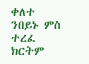ቀለተ ንበይኑ ምስ ተረፈ ክርትም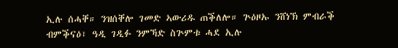ኢሉ ሰሓቐ። ንዝሰቐሎ ገመድ ኣውሪዱ ጠቕለሎ። ጕዕዞኡ ንሸነኽ ምብራቕ ብምቕናዕ፣ ዓዲ ገዲፉ ንምኻድ ስጕምቱ ሓደ ኢሉ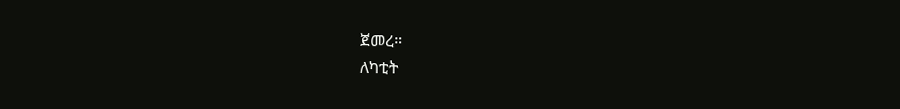ጀመረ።
ለካቲት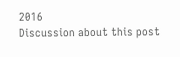2016
Discussion about this post